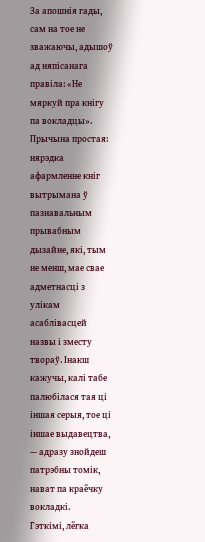За апошнія гады, сам на тое не зважаючы, адышоў ад няпісанага правіла: «Не мяркуй пра кнігу па вокладцы». Прычына простая: нярэдка афармленне кніг вытрымана ў пазнавальным прывабным дызайне, які, тым не менш, мае свае адметнасці з улікам асаблівасцей назвы і зместу твораў. Інакш кажучы, калі табе палюбілася тая ці іншая серыя, тое ці іншае выдавецтва, — адразу знойдеш патрэбны томік, нават па краёчку вокладкі.
Гэткімі, лёгка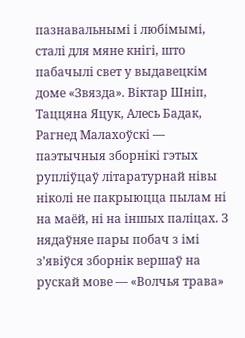пазнавальнымі і любімымі, сталі для мяне кнігі, што пабачылі свет у выдавецкім доме «Звязда». Віктар Шніп, Таццяна Яцук, Алесь Бадак, Рагнед Малахоўскі — паэтычныя зборнікі гэтых рупліўцаў літаратурнай нівы ніколі не пакрыюцца пылам ні на маёй, ні на іншых паліцах. З нядаўняе пары побач з імі з’явіўся зборнік вершаў на рускай мове — «Волчья трава»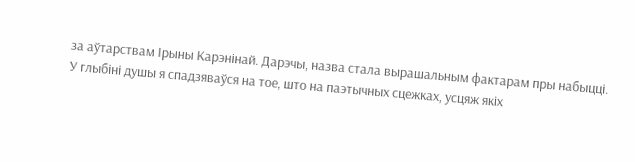за аўтарствам Ірыны Карэнінай. Дарэчы, назва стала вырашальным фактарам пры набыцці. У глыбіні душы я спадзяваўся на тое, што на паэтычных сцежках, усцяж якіх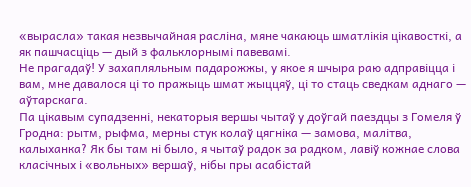«вырасла» такая незвычайная расліна, мяне чакаюць шматлікія цікавосткі, а як пашчасціць — дый з фальклорнымі павевамі.
Не прагадаў! У захапляльным падарожжы, у якое я шчыра раю адправіцца і вам, мне давалося ці то пражыць шмат жыццяў, ці то стаць сведкам аднаго — аўтарскага.
Па цікавым супадзенні, некаторыя вершы чытаў у доўгай паездцы з Гомеля ў Гродна: рытм, рыфма, мерны стук колаў цягніка — замова, малітва, калыханка? Як бы там ні было, я чытаў радок за радком, лавіў кожнае слова класічных і «вольных» вершаў, нібы пры асабістай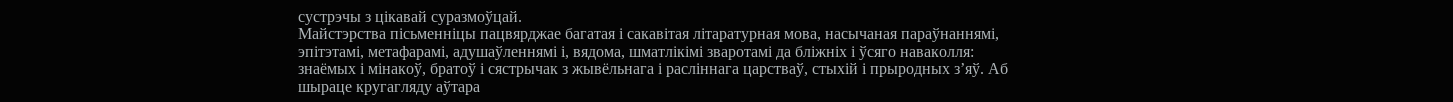сустрэчы з цікавай суразмоўцай.
Майстэрства пісьменніцы пацвярджае багатая і сакавітая літаратурная мова, насычаная параўнаннямі, эпітэтамі, метафарамі, адушаўленнямі і, вядома, шматлікімі зваротамі да бліжніх і ўсяго наваколля: знаёмых і мінакоў, братоў і сястрычак з жывёльнага і расліннага царстваў, стыхій і прыродных з’яў. Аб шыраце кругагляду аўтара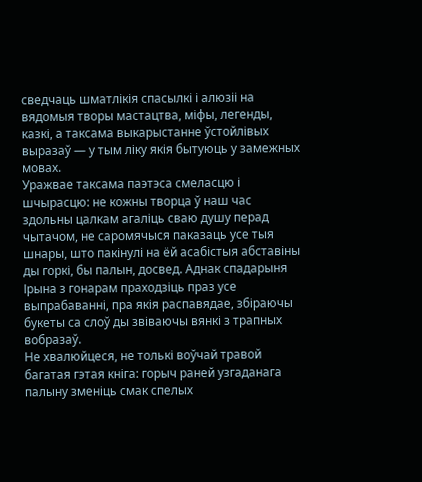сведчаць шматлікія спасылкі і алюзіі на вядомыя творы мастацтва, міфы, легенды, казкі, а таксама выкарыстанне ўстойлівых выразаў — у тым ліку якія бытуюць у замежных мовах.
Уражвае таксама паэтэса смеласцю і шчырасцю: не кожны творца ў наш час здольны цалкам агаліць сваю душу перад чытачом, не саромячыся паказаць усе тыя шнары, што пакінулі на ёй асабістыя абставіны ды горкі, бы палын, досвед. Аднак спадарыня Ірына з гонарам праходзіць праз усе выпрабаванні, пра якія распавядае, збіраючы букеты са слоў ды звіваючы вянкі з трапных вобразаў.
Не хвалюйцеся, не толькі воўчай травой багатая гэтая кніга: горыч раней узгаданага палыну зменіць смак спелых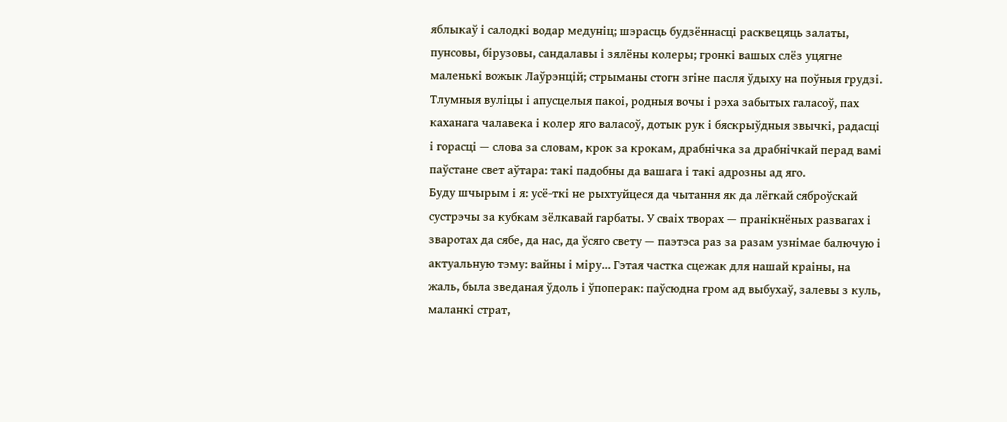яблыкаў і салодкі водар медуніц; шэрасць будзённасці расквецяць залаты, пунсовы, бірузовы, сандалавы і зялёны колеры; гронкі вашых слёз уцягне маленькі вожык Лаўрэнцій; стрыманы стогн згіне пасля ўдыху на поўныя грудзі. Тлумныя вуліцы і апусцелыя пакоі, родныя вочы і рэха забытых галасоў, пах каханага чалавека і колер яго валасоў, дотык рук і бяскрыўдныя звычкі, радасці і горасці — слова за словам, крок за крокам, драбнічка за драбнічкай перад вамі паўстане свет аўтара: такі падобны да вашага і такі адрозны ад яго.
Буду шчырым і я: усё-ткі не рыхтуйцеся да чытання як да лёгкай сяброўскай сустрэчы за кубкам зёлкавай гарбаты. У сваіх творах — пранікнёных развагах і зваротах да сябе, да нас, да ўсяго свету — паэтэса раз за разам узнімае балючую і актуальную тэму: вайны і міру... Гэтая частка сцежак для нашай краіны, на жаль, была зведаная ўдоль і ўпоперак: паўсюдна гром ад выбухаў, залевы з куль, маланкі страт,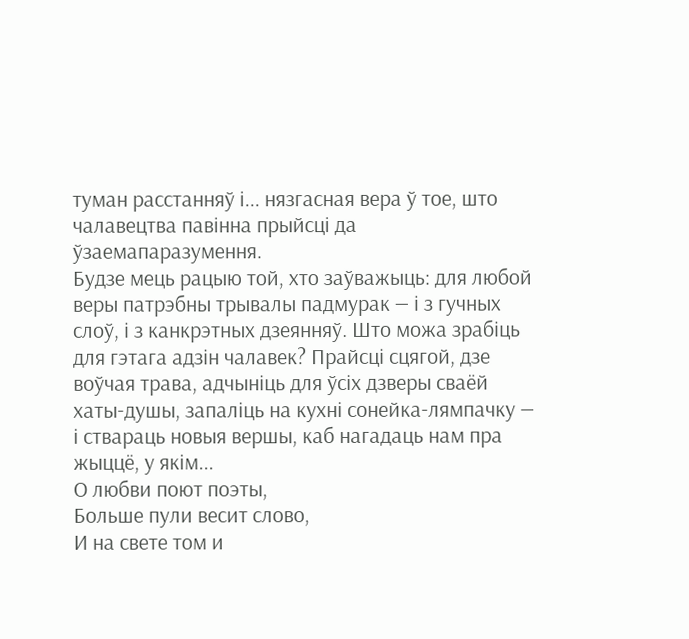туман расстанняў і... нязгасная вера ў тое, што чалавецтва павінна прыйсці да ўзаемапаразумення.
Будзе мець рацыю той, хто заўважыць: для любой веры патрэбны трывалы падмурак — і з гучных слоў, і з канкрэтных дзеянняў. Што можа зрабіць для гэтага адзін чалавек? Прайсці сцягой, дзе воўчая трава, адчыніць для ўсіх дзверы сваёй хаты-душы, запаліць на кухні сонейка-лямпачку — і ствараць новыя вершы, каб нагадаць нам пра жыццё, у якім...
О любви поют поэты,
Больше пули весит слово,
И на свете том и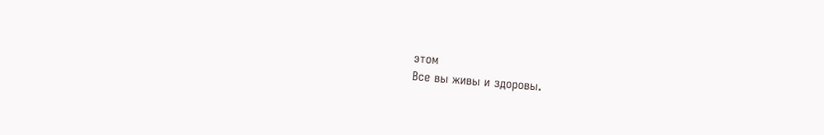этом
Все вы живы и здоровы.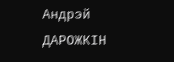Андрэй ДАРОЖКІН